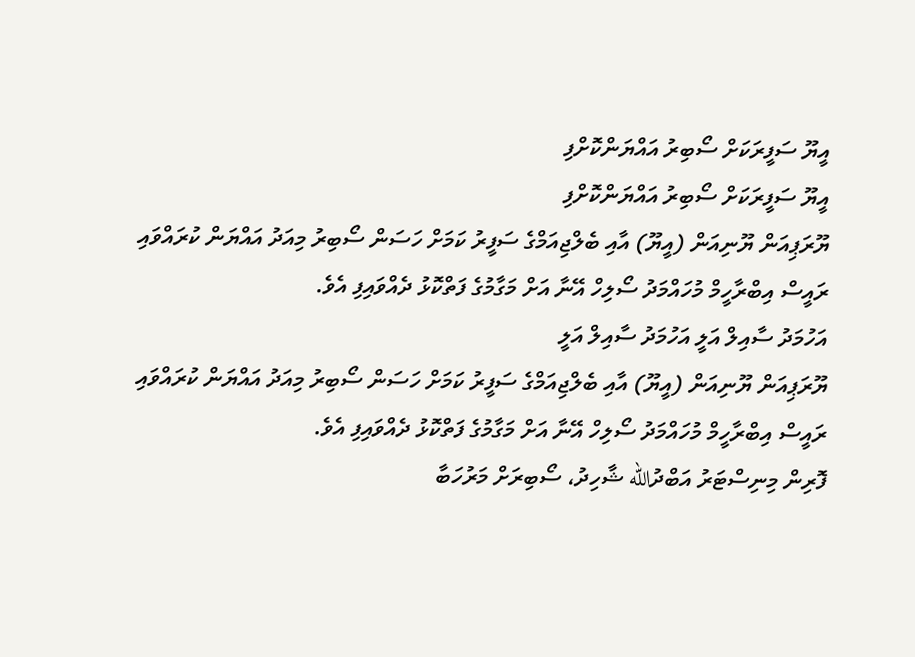އީޔޫ ސަފީރަކަށް ސޯބިރު އައްޔަންކޮށްފި
އީޔޫ ސަފީރަކަށް ސޯބިރު އައްޔަންކޮށްފި
ޔޫރަޕިއަން ޔޫނިއަން (އީޔޫ) އާއި ބެލްޖިއަމްގެ ސަފީރު ކަމަށް ހަސަން ސޯބިރު މިއަދު އައްޔަން ކުރައްވައި ރައީސް އިބްރާހީމް މުހައްމަދު ސޯލިހް އޭނާ އަށް މަގާމުގެ ފަތްކޮޅު ދެއްވައިފި އެވެ.
އަހުމަދު ސާއިލް އަލީ އަހުމަދު ސާއިލް އަލީ
ޔޫރަޕިއަން ޔޫނިއަން (އީޔޫ) އާއި ބެލްޖިއަމްގެ ސަފީރު ކަމަށް ހަސަން ސޯބިރު މިއަދު އައްޔަން ކުރައްވައި ރައީސް އިބްރާހީމް މުހައްމަދު ސޯލިހް އޭނާ އަށް މަގާމުގެ ފަތްކޮޅު ދެއްވައިފި އެވެ.
ފޮރިން މިނިސްޓަރު އަބްދުالله ޝާހިދު، ސޯބިރަށް މަރުހަބާ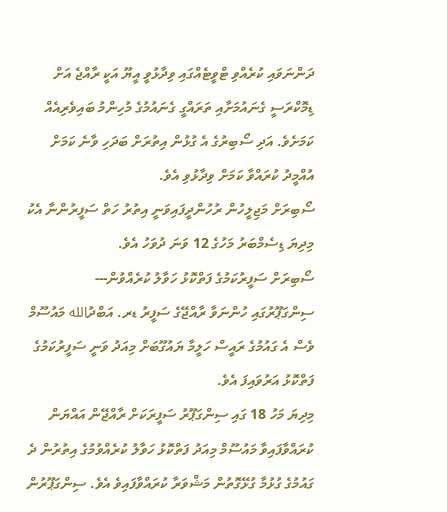ދަންނަވައި ކުރެއްވި ޓްވީޓެއްގައި ވިދާޅުވީ އީޔޫ އަކީ ރާއްޖެ އަށް ޑިމޮކްރަސީ ގެނައުމަށާއި ތަރައްގީ ގެނައުމުގެ މުހިންމު ބައިވެރިއެއް ކަމަށެވެ. އަދި ސޯބިރުގެ އެ ގުޅުން އިތުރަށް ބަދަހި ވާނެ ކަމަށް އުއްމީދު ކުރައްވާ ކަމަށް ވިދާޅުވި އެވެ.
ސޯބިރަށް މަޖިލީހުން ރުހުންދީފައިވަނީ އިތުރު ހަތް ސަފީރުންނާ އެކު މިދިޔަ ޑިސެމްބަރު މަހުގެ 12 ވަނަ ދުވަހު އެވެ.
ސޯބިރަށް ސަފީރުކަމުގެ ފަތްކޮޅު ހަވާލު ކުރެއްވުން---
ސިންގަޕޫރުގައި ހުންނަވާ ރާއްޖޭގެ ސަފީރު ޑރ. އަބްދުالله މައުސޫމް ވެސް އެ ގައުމުގެ ރައީސް ހަލީމާ ޔައުގޫބަށް މިއަދު ވަނީ ސަފީރުކަމުގެ ފަތްކޮޅު އަރުވައިފަ އެވެ.
މިދިޔަ މަހު 18 ގައި ސިންގަޕޫރު ސަފީރަކަށް ރާއްޖޭން އައްޔަން ކުރައްވާފައިވާ މައުސޫމް މިއަދު ފަތްކޮޅު ހަވާލު ކުރެއްވުމުގެ އިތުރުން ދެ ގައުމުގެ ގުޅުމާ ގުޅޭގޮތުން މަޝްވަރާ ކުރައްވާފައިވެ އެވެ. ސިންގަޕޫރުން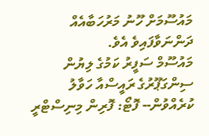މައުސޫމަށް ހޫނު މަރުހަބާއެއް ދަންނަވާފައިވެ އެވެ.
މައުސޫމް ސަފީރު ކަމުގެ ލިޔުން ސިންގަޕޫރުގެ ރައީސްއާ ހަވާލު ކުރެއްވުން-- ފޮޓޯ: ފޮރިން މިނިސްޓްރީ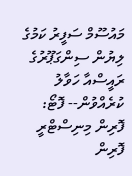މައުސޫމް ސަފީރު ކަމުގެ ލިޔުން ސިންގަޕޫރުގެ ރައީސްއާ ހަވާލު ކުރެއްވުން-- ފޮޓޯ: ފޮރިން މިނިސްޓްރީ
ފޮރިން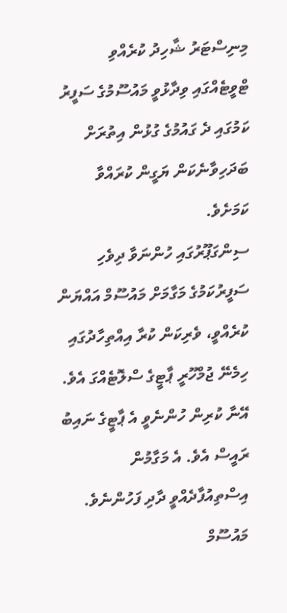މިނިސްޓަރު ޝާހިދު ކުރެއްވި ޓްވީޓެއްގައި ވިދާޅުވީ މައުސޫމުގެ ސަފީރު ކަމުގައި ދެ ގައުމުގެ ގުޅުން އިތުރަށް ބަދަހިވާނެކަން ޔަގީން ކުރައްވާ ކަމަށެވެ.
ސިންގަޕޫރުގައި ހުންނަވާ ދިވެހި ސަފީރުކަމުގެ މަގާމަށް މައުސޫމް އައްޔަން ކުރެއްވީ، ވެރިކަން ކުރާ އިއްތިހާދުގައި ހިމެނޭ ޖުމްހޫރީ ޕާޓީގެ ސްލޮޓެއްގަ އެވެ. އޭނާ ކުރިން ހުންނެވީ އެ ޕާޓީގެ ނައިބު ރައީސް އެވެ. އެ މަގާމުން އިސްތިއުފާދެއްވީ ދާދި ފަހުންނެވެ.
މައުސޫމް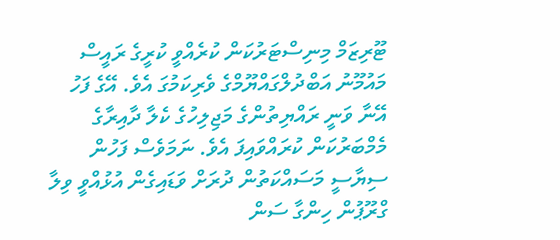ޓޫރިޒަމް މިނިސްޓަރުކަން ކުރެއްވީ ކުރީގެ ރައީސް މައުމޫނު އަބްދުލްގައްޔޫމްގެ ވެރިކަމުގަ އެވެ. އޭގެ ފަހު އޭނާ ވަނީ ރައްޔިތުންގެ މަޖިލިހުގެ ކެލާ ދާއިރާގެ މެމްބަރުކަން ކުރައްވައިފަ އެވެ. ނަމަވެސް ފަހުން ސިޔާސީ މަސައްކަތުން ދުރަށް ވަޑައިގެން އުޅުއްވީ ވިލާ ގްރޫޕުން ހިންގާ ސަން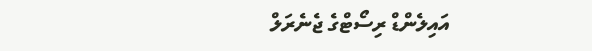އައިލެންޑް ރިސޯޓްގެ ޖެނެރަލް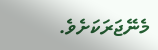މެނޭޖަރަކަށެވެ.